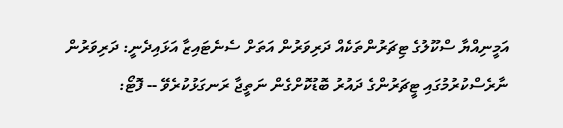އަމީނިއްޔާ ސްކޫލުގެ ޓިޗަރުންތަކެއް ދަރިވަރުން އަތަށް ސެނެޓައިޒާ އަޅައިދެނީ: ދަރިވަރުން ނާރެސްކުރުމުގައި ޓީޗަރުންގެ ދައުރު ބޮޑުކޮށްގެން ނަތީޖާ ރަނގަޅުކުރެވޭ -- ފޮޓޯ: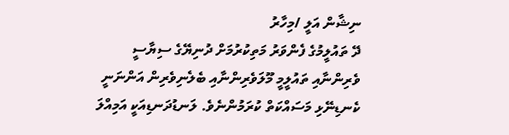ނިޝާން އަލީ /މިހާރު
ދޭ ތައުލީމުގެ ފެންވަރު މަތިކުރުމަށް ދުނިޔޭގެ ސިޔާސީ ވެރިންނާއި ތައުލީމީ މޫލަވެރިންނާއި ބެލެނިވެރިން އަންނަނީ ކެނޑިނޭޅި މަސައްކަތް ކުރަމުންނެވެ. ލަނޑުދަނޑިއަކީ އަމިއްލަ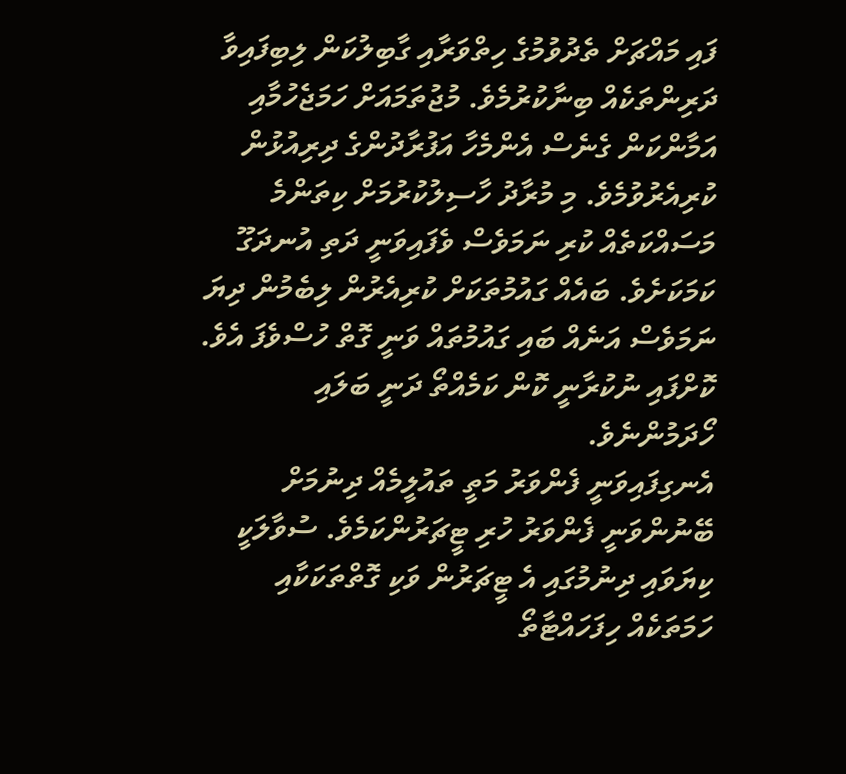ފައި މައްޗަށް ތެދުވުމުގެ ހިތްވަރާއި ގާބިލުކަން ލިބިފައިވާ ދަރިންތަކެއް ބިނާކުރުމެވެ. މުޖުތަމައަށް ހަމަޖެހުމާއި އަމާންކަން ގެނެސް އެންމެހާ އަފުރާދުންގެ ދިރިއުޅުން ކުރިއެރުވުމެވެ. މި މުރާދު ހާސިލުކުރުމަށް ކިތަންމެ މަސައްކަތެއް ކުރި ނަމަވެސް ވެފައިވަނީ ދަތި އުނދަގޫ ކަމަކަށެވެ. ބައެއް ގައުމުތަކަށް ކުރިއެރުން ލިބެމުން ދިޔަ ނަމަވެސް އަނެއް ބައި ގައުމުތައް ވަނީ ގޮތް ހުސްވެފަ އެވެ. ކޮށްފައި ނުކުރާނީ ކޮން ކަމެއްތޯ ދަނީ ބަލައި ހޯދަމުންނެވެ.
އެނގިފައިވަނީ ފެންވަރު މަތީ ތައުލީމެއް ދިނުމަށް ބޭނުންވަނީ ފެންވަރު ހުރި ޓީޗަރުންކަމެވެ. ސުވާލަކީ ކިޔަވައި ދިނުމުގައި އެ ޓީޗަރުން ވަކި ގޮތްތަކަކާއި ހަމަތަކެއް ހިފަހައްޓާތޯ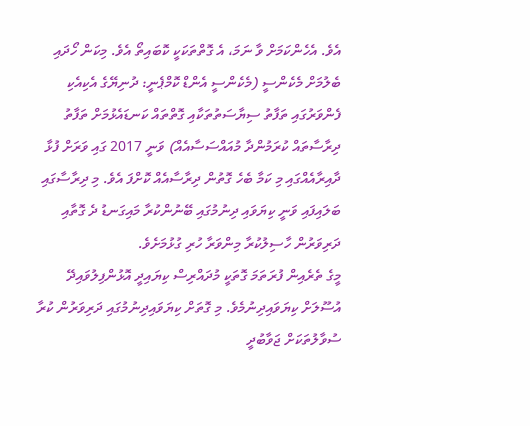އެވެ. އެހެންކަމަށް ވާ ނަމަ، އެ ގޮތްތަކަކީ ކޮބައިތޯ އެވެ. މިކަން ހޯދައި ބެލުމަށް މެކެންސީ (މެކެންސީ އެންޑް ކޮމްޕެނީ: ދުނިޔޭގެ އެކިއެކި ފެންވަރުގައި ތަފާތު ސިޔާސަތުތަކާއި ގޮތްތައް ކަނޑައެޅުމަށް ތަފާތު ދިރާސާތައް ކުރަމުންދާ މުއައްސަސާއެއް) ވަނީ 2017 ގައި ވަރަށް ފުޅާ ދާއިރާއެއްގައި މި ކަމާ ބެހެ ގޮތުން ދިރާސާއެއް ކޮށްފަ އެވެ. މި ދިރާސާގައި ބަލައިފައި ވަނީ ކިޔަވައި ދިނުމުގައި ބޭނުންކުރާ މައިގަނޑު ދެ ގޮތާއި ދަރިވަރުން ހާސިލުކުރާ މިންވަރާ ހުރި ގުޅުމަށެވެ.
މީގެ ތެރެއިން ފުރަތަމަ ގޮތަކީ މުދައްރިސް ކިޔައިދީ އޮޅުންފިލުވައިދޭ އުސޫލަށް ކިޔަވައިދިނުމެވެ. މި ގޮތަށް ކިޔަވައިދިނުމުގައި ދަރިވަރުން ކުރާ ސުވާލުތަކަށް ޖަވާބުދީ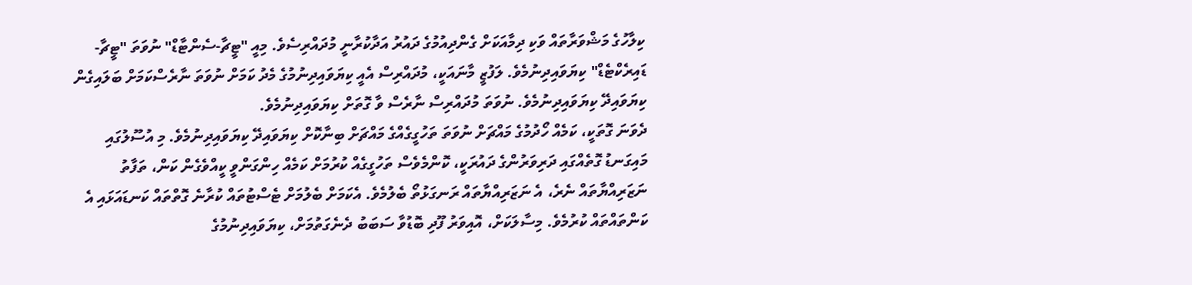ކިލާހުގެ މަޝްވަރާތައް ވަކި ދިމާއަކަށް ގެންދިއުމުގެ ދައުރު އަދާކުރާނީ މުދައްރިސެވެ. މިއީ "ޓީޗާ-ސެންޓާޑް" ނުވަތަ "ޓީޗާ-ޑައިރެކްޓެޑް" ކިޔަވައިދިނުމެވެ. ލަފުޒީ މާނައަކީ، މުދައްރިސް އެއީ ކިޔަވައިދިނުމުގެ މެދު ކަމަށް ނުވަތަ ނާރެސްކަމަށް ބަލައިގެން ކިޔަވައިދޭ ކިޔަވައިދިނުމެވެ. ނުވަތަ މުދައްރިސް ނާރެސް ވާ ގޮތަށް ކިޔަވައިދިނުމެވެ.
ދެވަނަ ގޮތަކީ، ކަމެއް ހޯދުމުގެ މައްޗަށް ނުވަތަ ތަހުގީގެއްގެ މައްޗަށް ބިނާކޮށް ކިޔަވައިދޭ ކިޔަވައިދިނުމެވެ. މި އުސޫލުގައި މައިގަނޑު ގޮތެއްގައި ދަރިވަރުންގެ ދައުރަކީ، ކޮންމެވެސް ތަހުގީގެއް ކުރުމަށް ކަމެއް ހިންގަންވީ ކީއްވެގެން ކަން، ތަފާތު ނަޒަރިއްޔާތައް ނެރެ، އެ ނަޒަރިއްޔާތައް ރަނގަޅުތޯ ބެލުމެވެ. އެކަމަށް ބެލުމަށް ޓެސްޓުތައް ކުރާނެ ގޮތްތައް ކަނޑައަޅައި އެ ކަންތައްތައް ކުރުމެވެ. މިސާލަކަށް، އޮއިވަރު ފޫދި ބޮޑުވާ ސަބަބު ދެނެގަތުމަށް، ކިޔަވައިދިނުމުގެ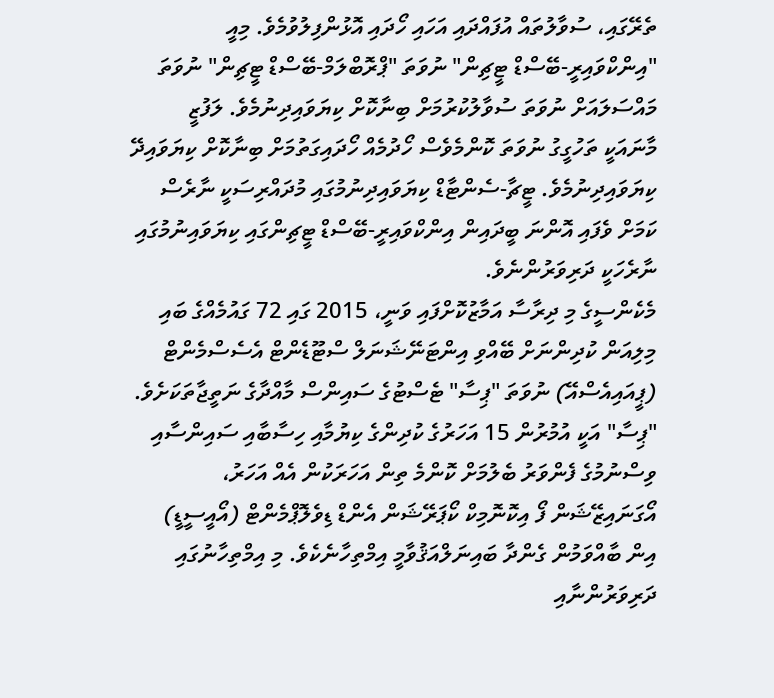ތެރޭގައި، ސުވާލުތައް އުފައްދައި އަހައި ހޯދައި އޮޅުންފިލުވުމެވެ. މިއީ "އިންކްވައިރީ-ބޭސްޑް ޓީޗިން" ނުވަތަ "ޕްރޮބްލަމް-ބޭސްޑް ޓީޗިން" ނުވަތަ މައްސަލައަށް ނުވަތަ ސުވާލުކުރުމަށް ބިނާކޮށް ކިޔަވައިދިނުމެވެ. ލަފުޒީ މާނައަކީ ތަހުގީގު ނުވަތަ ކޮންމެވެސް ހޯދުމެއް ހޯދައިގަތުމަށް ބިނާކޮށް ކިޔަވައިދޭ ކިޔަވައިދިނުމެވެ. ޓީޗާ-ސެންޓާޑް ކިޔަވައިދިނުމުގައި މުދައްރިސަކީ ނާރެސް ކަމަށް ވެފައި އޮންނަ ބީދައިން އިންކްވައިރީ-ބޭސްޑް ޓީޗިންގައި ކިޔަވައިނުމުގައި ނާރެހަކީ ދަރިވަރުންނެވެ.
މެކެންސީގެ މި ދިރާސާ އަމާޒުކޮށްފައި ވަނީ، 2015 ގައި 72 ގައުމެއްގެ ބައި މިލިއަން ކުދިންނަށް ބޭއްވި އިންޓަނޭޝަނަލް ސްޓޫޑެންޓް އެސެސްމެންޓް (ޕީއައިއެސްއޭ) ނުވަތަ "ޕިސާ" ޓެސްޓުގެ ސައިންސް މާއްދާގެ ނަތީޖާތަކަށެވެ. "ޕިސާ" އަކީ އުމުރުން 15 އަހަރުގެ ކުދިންގެ ކިޔުމާއި ހިސާބާއި ސައިންސާއި ވިސްނުމުގެ ފެންވަރު ބެލުމަށް ކޮންމެ ތިން އަހަރަކުން އެއް އަހަރު، އޯގަނައިޒޭޝަން ފޯ އިކޮނޮމިކް ކޯޕަރޭޝަން އެންޑް ޑިވެލޮޕްމެންޓް (އޯއީސީޑީ) އިން ބާއްވަމުން ގެންދާ ބައިނަލްއަޤުވާމީ އިމްތިހާނެކެވެ. މި އިމްތިހާނުގައި ދަރިވަރުންނާއި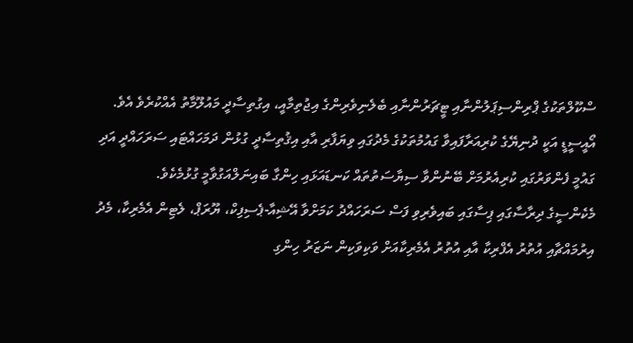ސްކޫލްތަކުގެ ޕްރިންސިޕަލުންނާއި ޓީޗަރުންނާއި ބެލެނިވެރިންގެ އިޖުތިމާއީ، އިގުތިސާދީ މައުލޫމާތު އެއްކުރެވެ އެވެ. އޯއީސީޑީ އަކީ ދުނިޔޭގެ ކުރިއަރާފައިވާ ގައުމުތަކުގެ މެދުގައި ވިޔަފާރި އާއި އިޤުތިސާދީ ގުޅުން ދަމަހައްޓައި ސަރަހައްދީ އަދި ގައުމީ ފެންވަރުގައި ކުރިއެރުމަށް ބޭނުންވާ ސިޔާސަތުތައް ކަނޑައަޅައި ހިންގާ ބައިނަލްއަގުވާމީ ގުޅުމެކެވެ.
މެކެންސީގެ ދިރާސާގައި ޕިސާގައި ބައިވެރިވި ފަސް ސަރަހައްދު ކަމަށްވާ އޭޝިއާ-ޕެސިފިކް، ޔޫރަޕް، ލެޓިން އެމެރިކާ، މެދު އިރުމައްޗާއި އުތުރު އެފްރިކާ އާއި އުތުރު އެމެރިކާއަށް ވަކިވަކިން ނަޒަރު ހިންގި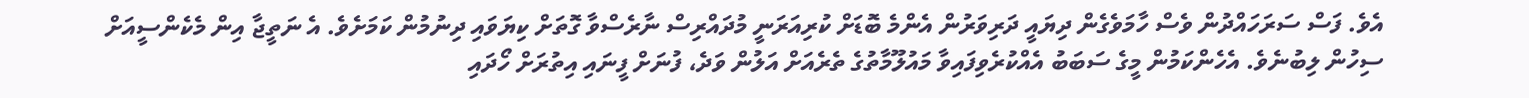އެވެ. ފަސް ސަރަހައްދުން ވެސް ހާމަވެގެން ދިޔައީ ދަރިވަރުން އެންމެ ބޮޑަށް ކުރިއަރަނީ މުދައްރިސް ނާރެސްވާ ގޮތަށް ކިޔަވައި ދިނުމުން ކަމަށެވެ. އެ ނަތީޖާ އިން މެކެންސީއަށް ސިހުން ލިބުނެވެ. އެހެންކަމުން މީގެ ސަބަބު އެއްކުރެވިފައިވާ މައުލޫމާތުގެ ތެރެއަށް އަލުން ވަދެ، ފުނަށް ފީނައި އިތުރަށް ހޯދައި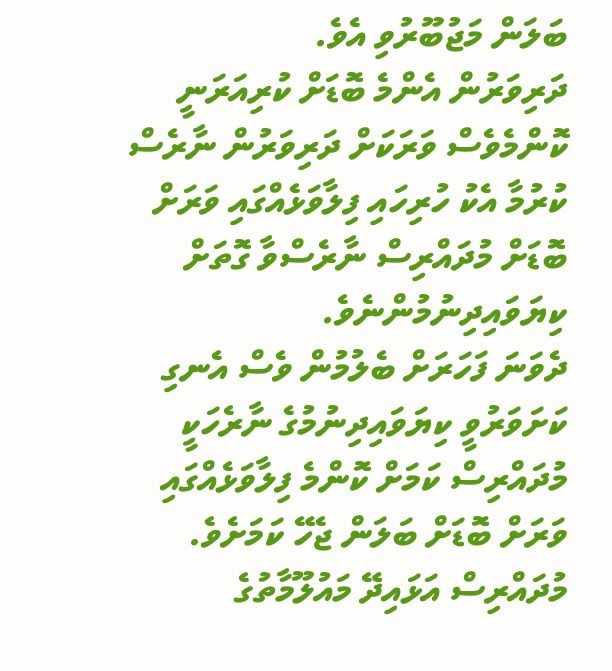ބަލަން މަޖުބޫރުވި އެވެ.
ދަރިވަރުން އެންމެ ބޮޑަށް ކުރިއަރަނީ ކޮންމެވެސް ވަރަކަށް ދަރިވަރުން ނާރެސް ކުރުމާ އެކު ހުރިހައި ފިލާވަޅެއްގައި ވަރަށް ބޮޑަށް މުދައްރިސް ނާރެސްވާ ގޮތަށް ކިޔަވައިދިނުމުންނެވެ.
ދެވަނަ ފަހަރަށް ބެލުމުން ވެސް އެނގި ކަށަވަރުވީ ކިޔަވައިދިނުމުގެ ނާރެހަކީ މުދައްރިސް ކަމަށް ކޮންމެ ފިލާވަޅެއްގައި ވަރަށް ބޮޑަށް ބަލަން ޖެހޭ ކަމަށެވެ. މުދައްރިސް އަޅައިދޭ މައުލޫމާތުގެ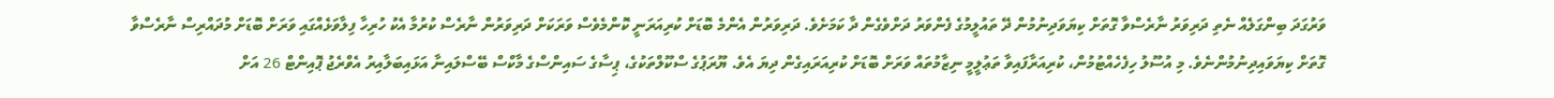ވަރުގަދަ ބިންގަލެއް ނެތި ދަރިވަރު ނާރެސްވާ ގޮތަށް ކިޔަވަދިނުމުން ދޭ ތައުލީމުގެ ފެންވަރު ދަށްވެގެން ދާ ކަމަށެވެ. ދަރިވަރުން އެންމެ ބޮޑަށް ކުރިއަރަނީ ކޮންމެވެސް ވަރަކަށް ދަރިވަރުން ނާރެސް ކުރުމާ އެކު ހުރިހާ ފިލާވަޅެއްގައި ވަރަށް ބޮޑަށް މުދައްރިސް ނާރެސްވާ ގޮތަށް ކިޔަވައިދިނުމުންނެވެ. މި އުސޫލު ހިފެހެއްޓުމުން، ކުރިއަރާފައިވާ ތަޢުލީމީ ނިޒާމުތައް ވަރަށް ބޮޑަށް ކުރިއަރައިގެން ދިޔަ އެވެ. ޔޫރަޕުގެ ސްކޫލްތަކުގެ، ޕިސާގެ ސައިންސްގެ މާކްސް ބޭސްލައިނާ އަޅައިބަލާއިރު އެވްރެޖު ޕޮއިންޓް 26 އަށް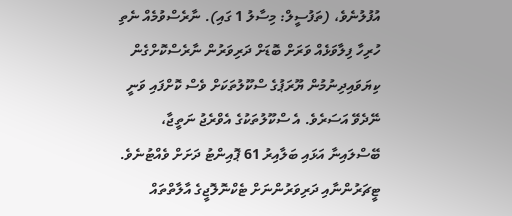އުފުލުނެވެ، (ތަފުސީލް: މިސާލު 1 ގައި). ނާރެސްވުމެއް ނެތި ހުރިހާ ފިލާވަޅެއް ވަރަށް ބޮޑަށް ދަރިވަރުން ނާރެސްކޮށްގެން ކިޔަވައިދިނުމުން ޔޫރަޕުގެ ސްކޫލުތަކަށް ވެސް ކޮށްފައި ވަނީ ނޭދެވޭ އަސަރެވެ. އެ ސްކޫލުތަކުގެ އެވްރެޖު ނަތީޖާ، ބޭސްލައިނާ އަޅައި ބަލާއިރު 61 ޕޮއިންޓު ދަށަށް ވެއްޓުނެވެ.
ޓީޗަރުންނާއި ދަރިވަރުންނަށް ޓެކްނޮލޮޖީގެ އާލާތްތައް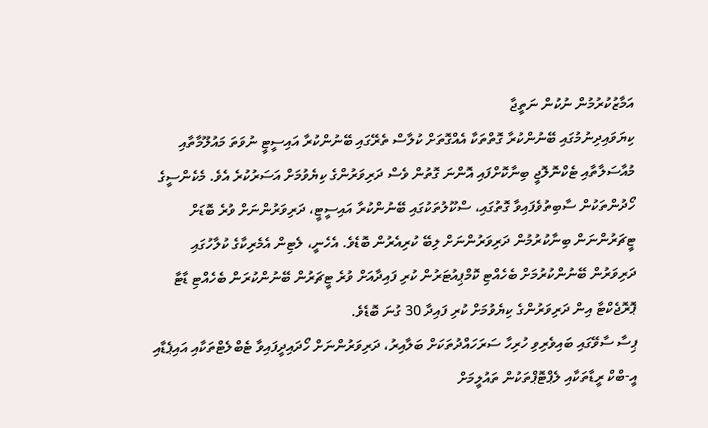އަމާޒުކުރުމުން ނުކުން ނަތީޖާ
ކިޔަވައިދިނުމުގައި ބޭނުންކުރާ ގޮތްތަކާ އެއްގޮތަށް ކުލާސް ތެރޭގައި ބޭނުންކުރާ އައިސީޓީ ނުވަތަ މައުލޫމާތާއި މުއާސަލާތާއި ޓެކްނޮލޮޖީ ބިނާކޮށްފައި އޮންނަ ގޮތުން ވެސް ދަރިވަރުންގެ ކިޔެވުމަށް އަސަރުކުރެ އެވެ. މެކެންސީގެ ހޯދުންތަކުން ސާބިތުވެފައިވާ ގޮތުގައި، ސްކޫލުތަކުގައި ބޭނުންކުރާ އައިސީޓީ، ދަރިވަރުންނަށް ވުރެ ބޮޑަށް ޓީޗަރުންނަން ބިނާކުރުމުން ދަރިވަރުންނަށް ލިބޭ ކުރިއެރުން ބޮޑެވެ. އެހެނީ، ލެޓިން އެމެރިކާގެ ކުލާހުގައި ދަރިވަރުން ބޭނުންކުރުމަށް ބެހެއްޓި ކޮމްޕިއުޓަރުން ކުރި ފައިދާއަށް ވުރެ ޓީޗަރުން ބޭނުންކުރަން ބެހެއްޓި ޑާޓާ ޕޮރޮޖެކްޓާ އިން ދަރިވަރުންގެ ކިޔެވުމަށް ކުރި ފައިދާ 30 ގުނަ ބޮޑެވެ.
ޕިސާ ސާވޭގައި ބައިވެރިވި ހުރިހާ ސަރަހައްދުތަކަށް ބަލާއިރު، ދަރިވަރުންނަށް ހޯދައިދީފައިވާ ޓެބްލެޓްތަކާއި އައިޕެޑާއި އީ-ބްކް ރީޑާތަކާއި ލެޕްޓޮޕްތަކުން ތައުލީމަށް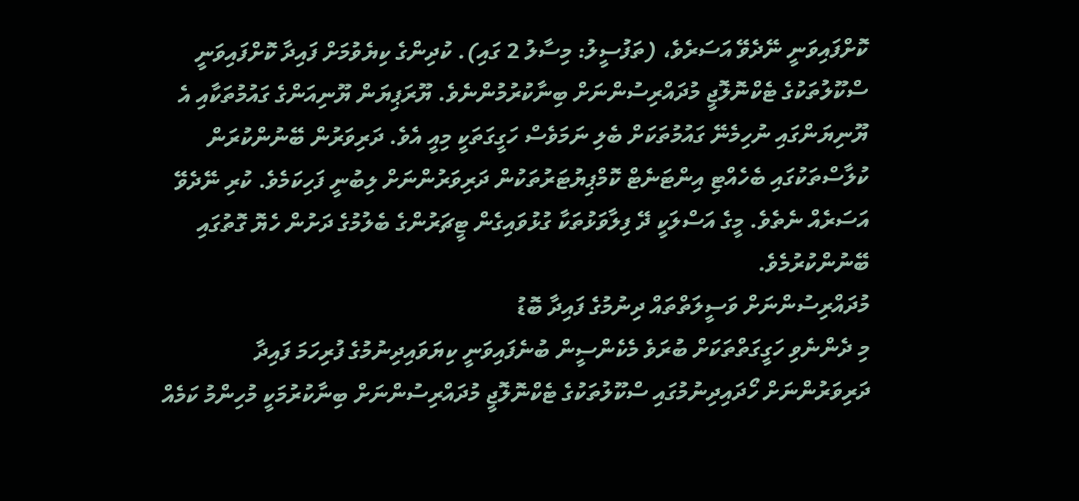ކޮށްފައިވަނީ ނޭދެވޭ އަސަރެވެ، (ތަފުސީލު: މިސާލު 2 ގައި). ކުދިންގެ ކިޔެވުމަށް ފައިދާ ކޮށްފައިވަނީ ސްކޫލުތަކުގެ ޓެކްނޮލޮޖީ މުދައްރިސުންނަށް ބިނާކުރުމުންނެވެ. ޔޫރަޕިޔަން ޔޫނިއަންގެ ގައުމުތަކާއި އެ ޔޫނިޔަންގައި ނުހިމެނޭ ގައުމުތަކަށް ބެލި ނަމަވެސް ހަގީގަތަކީ މިއީ އެވެ. ދަރިވަރުން ބޭނުންކުރަން ކުލާސްތަކުގައި ބެހެއްޓި އިންޓަނެޓް ކޮމްޕިޔުޓަރުތަކުން ދަރިވަރުންނަށް ލިބުނީ ފަހިކަމެވެ. ކުރި ނޭދެވޭ އަސަރެއް ނެތެވެ. މީގެ އަސްލަކީ ދޭ ފިލާވަޅުތަކާ ގުޅުވައިގެން ޓީޗަރުންގެ ބެލުމުގެ ދަށުން ހެޔޮ ގޮތުގައި ބޭނުންކުރުމެވެ.
މުދައްރިސުންނަށް ވަސީލަތްތައް ދިނުމުގެ ފައިދާ ބޮޑު
މި ދެންނެވި ހަގީގަތްތަކަށް ބުރަވެ މެކެންސީން ބުނެފައިވަނީ ކިޔަވައިދިނުމުގެ ފުރިހަމަ ފައިދާ ދަރިވަރުންނަށް ހޯދައިދިނުމުގައި ސްކޫލުތަކުގެ ޓެކްނޮލޮޖީ މުދައްރިސުންނަށް ބިނާކުރުމަކީ މުހިންމު ކަމެއް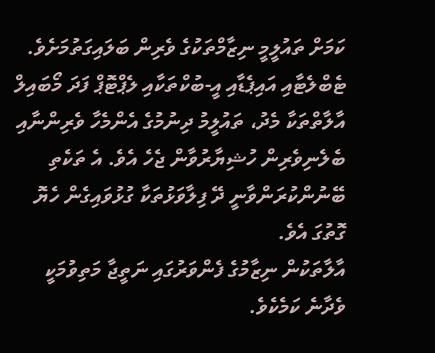ކަމަށް ތައުލީމީ ނިޒާމްތަކުގެ ވެރިން ބަލައިގަތުމަށެވެ.
ޓެބްލެޓާއި އައިޕެޑާއި އީ-ބުކްތަކާއި ލެޕްޓޮޕް ފަދަ މޯބައިލް އާލާތްތަކާ މެދު، ތައުލީމު ދިނުމުގެ އެންމެހާ ވެރިންނާއި ބެލެނިވެރިން ހުޝިޔާރުވާން ޖެހެ އެވެ. އެ ތަކެތި ބޭނުންކުރަންވާނީ ދޭ ފިލާވަޅުތަކާ ގުޅުވައިގެން ހެޔޮ ގޮތުގަ އެވެ.
އާލާތަކުން ނިޒާމުގެ ފެންވަރުގައި ނަތީޖާ މަތިވުމަކީ ވެދާނެ ކަމެކެވެ.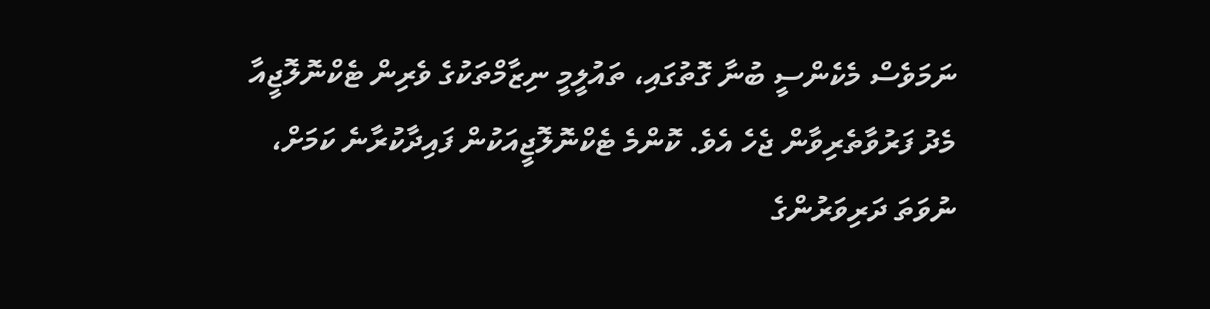ނަމަވެސް މެކެންސީ ބުނާ ގޮތުގައި، ތައުލީމީ ނިޒާމްތަކުގެ ވެރިން ޓެކްނޮލޮޖީއާ މެދު ފަރުވާތެރިވާން ޖެހެ އެވެ. ކޮންމެ ޓެކްނޮލޮޖީއަކުން ފައިދާކުރާނެ ކަމަށް، ނުވަތަ ދަރިވަރުންގެ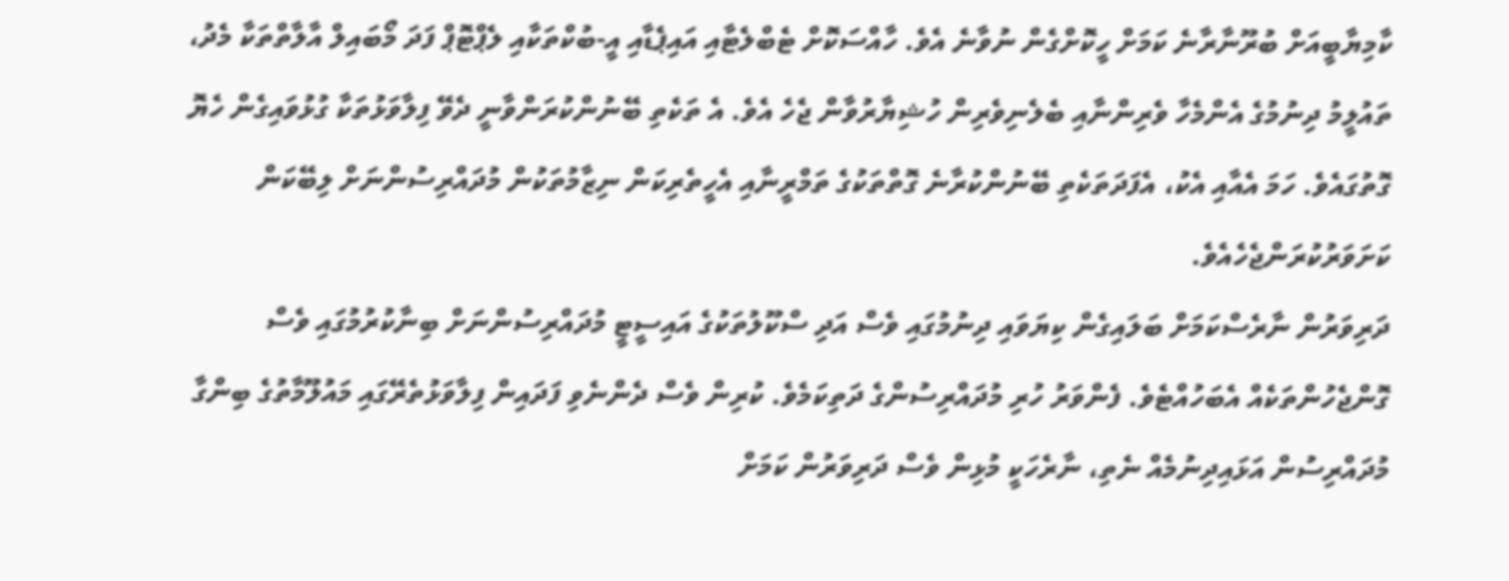ކާމިޔާބީއަށް ބުރޫނާރާނެ ކަމަށް ހީކޮށްގެން ނުވާނެ އެވެ. ހާއްސަކޮށް ޓެބްލެޓާއި އައިޕެޑާއި އީ-ބުކްތަކާއި ލެޕްޓޮޕް ފަދަ މޯބައިލް އާލާތްތަކާ މެދު، ތައުލީމު ދިނުމުގެ އެންމެހާ ވެރިންނާއި ބެލެނިވެރިން ހުޝިޔާރުވާން ޖެހެ އެވެ. އެ ތަކެތި ބޭނުންކުރަންވާނީ ދެވޭ ފިލާވަޅުތަކާ ގުޅުވައިގެން ހެޔޮ ގޮތުގައެވެ. ހަމަ އެއާއި އެކު، އެފަދަތަކެތި ބޭނުންކުރާނެ ގޮތްތަކުގެ ތަމްރީނާއި އެހީތެރިކަން ނިޒާމުތަކުން މުދައްރިސުންނަށް ލިބޭކަން ކަށަވަރުކުރަންޖެހެއެވެ.
ދަރިވަރުން ނާރެސްކަމަށް ބަލައިގެން ކިޔަވައި ދިނުމުގައި ވެސް އަދި ސްކޫލުތަކުގެ އައިސީޓީ މުދައްރިސުންނަށް ބިނާކުރުމުގައި ވެސް ގޮންޖެހުންތަކެއް އެބަހުއްޓެވެ. ފެންވަރު ހުރި މުދައްރިސުންގެ ދަތިކަމެވެ. ކުރިން ވެސް ދެންނެވި ފަދައިން ފިލާވަޅުތެރޭގައި މައުލޫމާތުގެ ބިންގާ މުދައްރިސުން އަޅައިދިނުމެއް ނެތި، ނާރެހަކީ މުޅިން ވެސް ދަރިވަރުން ކަމަށް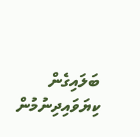ބަލައިގެން ކިޔަވައިދިނުމުން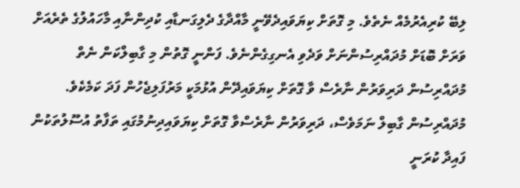ލިބޭ ކުރިއެރުމެއް ނެތެވެ. މި ގޮތަށް ކިޔަވައިދެވޭނީ މާއްދާގެ ދެލިގަނޑާއި ކުދިންނާއި މާހައުލުގެ ތެރެއަށް ވަރަށް ބޮޑަށް މުދައްރިސުންނަށް ވަދެވި އެނގިގެންނެވެ. ފަންނީ ގޮތުން މި ގާބިލްކަން ނެތް މުދައްރިސުން ދަރިވަރުން ނާރެސް ވާ ގޮތަށް ކިޔަވައިދޭން އުޅުމަކީ މަރުފަލިޖެހުން ފަދަ ކަމެކެވެ.
މުދައްރިސުން ގާބިލް ނަމަވެސް، ދަރިވަރުން ނާރެސްވާ ގޮތަށް ކިޔަވައިދިނުމުގައި ތަފާތު އުސޫލުތަކުން ފައިދާ ކުރަނީ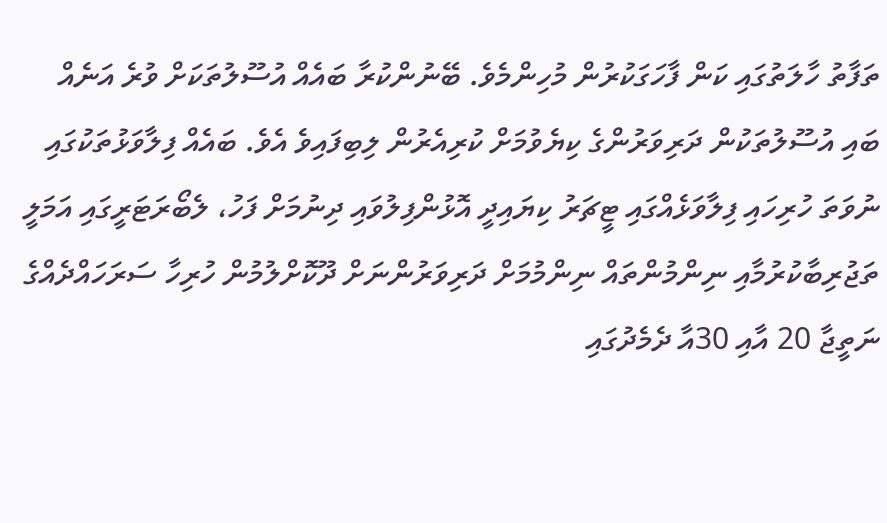ތަފާތު ހާލަތުގައި ކަން ފާހަގަކުރުން މުހިންމެވެ. ބޭނުންކުރާ ބައެއް އުސޫލުތަކަށް ވުރެ އަނެއް ބައި އުސޫލުތަކުން ދަރިވަރުންގެ ކިޔެވުމަށް ކުރިއެރުން ލިބިފައިވެ އެވެ. ބައެއް ފިލާވަޅުތަކުގައި ނުވަތަ ހުރިހައި ފިލާވަޅެއްގައި ޓީޗަރު ކިޔައިދީ އޮޅުންފިލުވައި ދިނުމަށް ފަހު، ލެބޯރަޓަރީގައި އަމަލީ ތަޖުރިބާކުރުމާއި ނިންމުންތައް ނިންމުމަށް ދަރިވަރުންނަށް ދޫކޮށްލުމުން ހުރިހާ ސަރަހައްދެއްގެ ނަތީޖާ 20 އާއި 30އާ ދެމެދުގައި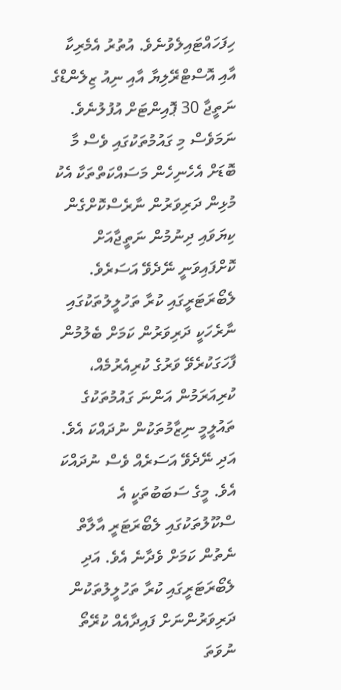ހިފަހައްޓައިލެވުނެވެ. އުތުރު އެމެރިކާ އާއި އޮސްޓްރޭލިޔާ އާއި ނިއު ޒިލެންޑްގެ ނަތީޖާ 30 ޕޮއިންޓަށް އުފުލުނެވެ. ނަމަވެސް މި ގައުމުތަކުގައި ވެސް މާ ބޮޑަށް އެހެނިހެން މަސައްކަތްތަކާ އެކު މުޅިން ދަރިވަރުން ނާރެސްކޮށްގެން ކިޔަވައި ދިނުމުން ނަތީޖާއަށް ކޮށްފައިވަނީ ނޭދެވޭ އަސަރެވެ.
ލެބޯރަޓަރީގައި ކުރާ ތަހުލީލުތަކުގައި ނާރެހަކީ ދަރިވަރުން ކަމަށް ބެލުމުން ފާހަގަކުރެވޭ ވަރުގެ ކުރިއެރުމެއް، ކުރިއަރަމުން އަންނަ ގައުމުތަކުގެ ތައުލީމީ ނިޒާމުތަކުން ނުދައްކަ އެވެ. އަދި ނޭދެވޭ އަސަރެއް ވެސް ނުދައްކަ އެވެ. މީގެ ސަބަބުތަކީ އެ ސްކޫލުތަކުގައި ލެބޯރަޓަރީ އާލާތް ނެތުން ކަމަށް ވެދާނެ އެވެ. އަދި ލެބޯރަޓަރީގައި ކުރާ ތަހުލީލުތަކުން ދަރިވަރުންނަށް ފައިދާއެއް ކުރޭތޯ ނުވަތަ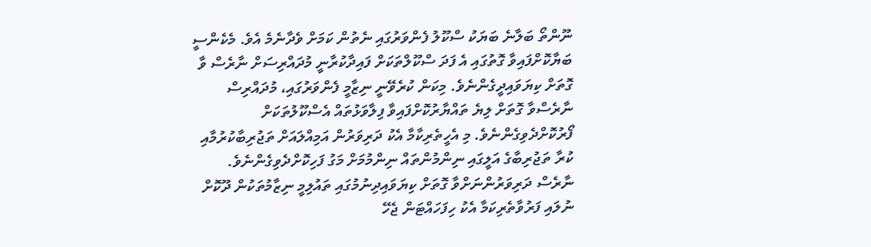ނޫންތޯ ބަލާނެ ބަޔަކު ސްކޫލު ފެންވަރުގައި ނެތުން ކަމަށް ވެދާނެމެ އެވެ. މެކެންސީ ބަޔާކޮށްފައިވާ ގޮތުގައި އެ ފަދަ ސްކޫލްތަކަށް ފައިދާކުރާނީ މުދައްރިސަށް ނާރެސް ވާ ގޮތަށް ކިޔަވައިދީގެންނެވެ. މިކަން ކުރެވޭނީ ނިޒާމީ ފެންވަރުގައި، މުދައްރިސް ނާރެސްވާ ގޮތަށް ލިޔެ ތައްޔާރުކޮށްފައިވާ ފިލާވަޅުތައް އެސްކޫލުތަކަށް ފޯރުކޮށްދެވިގެންނެވެ. މި އެހީތެރިކާމާ އެކު ދަރިވަރުން އަމިއްލައަށް ތަޖުރިބާކުރުމާއި ކުރާ ތަޖުރިބާގެ އަލީގައި ނިންމުންތައް ނިންމުމަށް މަގު ފަހިކޮށްދެވިގެންނެވެ.
ނާރެސް ދަރިވަރުންނަށްވާ ގޮތަށް ކިޔަވައިދިނުމުގައި ތައުލިމީ ނިޒާމުތަކުން ދޫކޮށް ނުލައި ފަރުވާތެރިކަމާ އެކު ހިފަހައްޓަން ޖެހޭ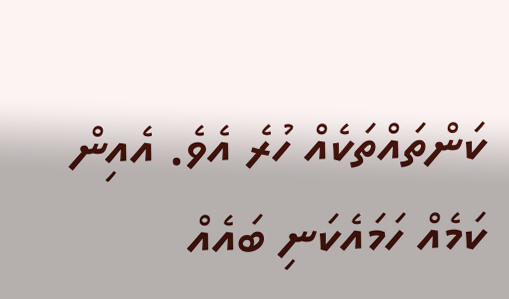ކަންތައްތަކެއް ހުރެ އެވެ. އެއިން ކަމެއް ހަމައެކަނި ބައެއް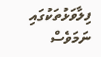ފިލާވަޅުތަކުގައި ނަމަވެސް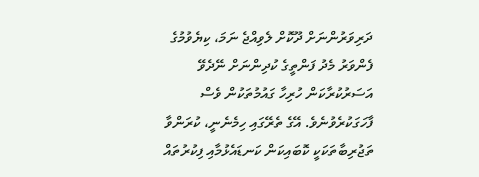ދަރިވަރުންނަށް ދޫކޮށް ލެވިއްޖެ ނަމަ، ކިޔެވުމުގެ ފެންވަރު މެދު ފަންތީގެ ކުދިންނަށް ނޭދެވޭ އަސަރުކުރާކަން ހުރިހާ ގައުމުތަކުން ވެސް ފާހަގަކުރެވުނެވެ. އޭގެ ތެރޭގައި ހިމެނެނީ، ކުރަންވާ ތަޖުރިބާތަކަކީ ކޮބައިކަން ކަނޑައެޅުމާއި ފިކުރުތައް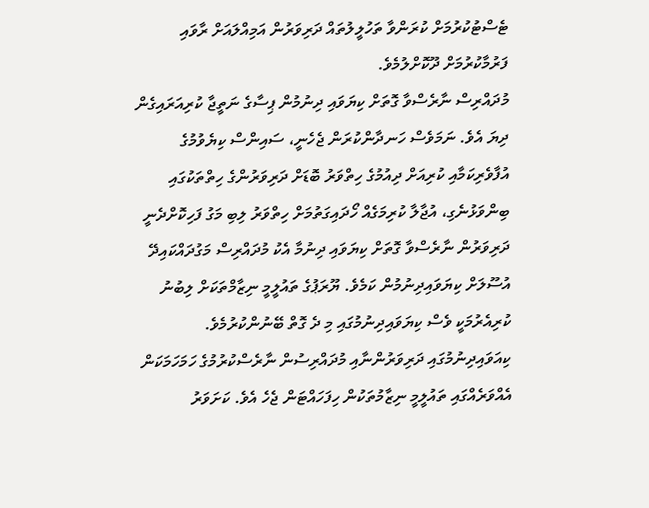ޓެސްޓުކުރުމަށް ކުރަންވާ ތަހުލީލުތައް ދަރިވަރުން އަމިއްލައަށް ރާވައި ފަރުމާކުރުމަށް ދޫކޮށްލުމެވެ.
މުދައްރިސް ނާރެސްވާ ގޮތަށް ކިޔަވައި ދިނުމުން ޕިސާގެ ނަތީޖާ ކުރިއަރައިގެން ދިޔަ އެވެ. ނަމަވެސް ހަނދާންކުރަން ޖެހެނީ، ސައިންސް ކިޔެވުމުގެ އުފާވެރިކަމާއި ކުރިއަށް ދިއުމުގެ ހިތްވަރު ބޮޑަށް ދަރިވަރުންގެ ހިތްތަކުގައި ބިންވަޅުނެގި، އުޖާލާ ކުރިމަގެއް ހޯދައިގަތުމަށް ހިތްވަރު ލިބި މަގު ފަހިކޮށްދެނީ ދަރިވަރުން ނާރެސްވާ ގޮތަށް ކިޔަވައި ދިނުމާ އެކު މުދައްރިސް މަގުދައްކައިދޭ އުސޫލަށް ކިޔަވައިދިނުމުން ކަމެވެ. ޔޫރަޕުގެ ތައުލީމީ ނިޒާމްތަކަށް ލިބުނު ކުރިއެރުމަކީ ވެސް ކިޔަވައިދިނުމުގައި މި ދެ ގޮތް ބޭނުންކުރުމެވެ.
ކިއަވައިދިނުމުގައި ދަރިވަރުންނާއި މުދައްރިސުން ނާރެސްކުރުމުގެ ހަމަހަމަކަން އެއްވަރެއްގައި ތައުލީމީ ނިޒާމުތަކުން ހިފަހައްޓަން ޖެހެ އެވެ. ކަށަވަރު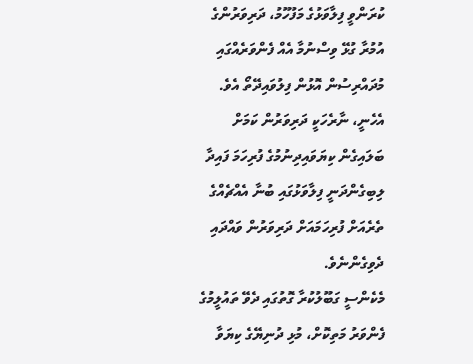ކުރަންވީ ފިލާވަޅުގެ މަފުހޫމު، ދަރިވަރުންގެ އުމުރާ ގުޅޭ ވިސްނުމާ އެއް ފެންވަރެއްގައި މުދައްރިސުން އޮޅުން ފިލުވައިދޭތޯ އެވެ. އެހެނީ، ނާރެހަކީ ދަރިވަރުން ކަމަށް ބަލައިގެން ކިޔަވައިދިނުމުގެ ފުރިހަމަ ފައިދާ ލިބިގެންދަނީ ފިލާވަޅުގައި ބުނާ އެއްޗެއްގެ ތެރެއަށް ފުރިހަމައަށް ދަރިވަރުން ވައްދައި ދެވިގެންނެވެ.
މެކެންސީ ގަބޫލުކުރާ ގޮތުގައި ދެވޭ ތައުލީމުގެ ފެންވަރު މަތިކޮށް، މުޅި ދުނިޔޭގެ ކިޔަވާ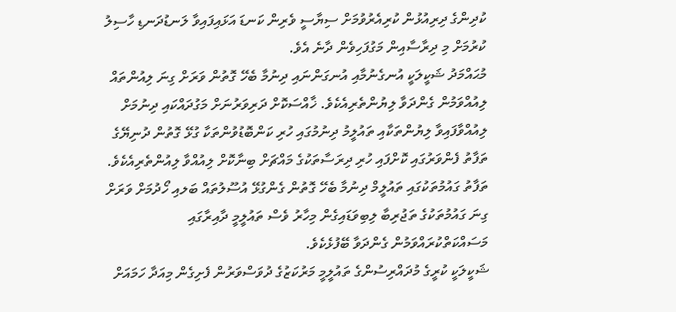ކުދިންގެ ދިރިއުޅުން ކުރިއެރުވުމަށް ސިޔާސީ ވެރިން ކަނޑަ އަޅައިފައިވާ ލަނޑުދަނޑި ހާސިލު ކުރުމަށް މި ދިރާސާއިން މަގުފަހިވެން ދާނެ އެވެ.
މުޙައްމަދު ޝަކީލަކީ އުނގެނުމާއި އުނގަންނައި ދިނުމާ ބެހޭ ގޮތުން ވަރަށް ގިނަ ލިއުންތައް ލިއުއްވަމުން ގެންދަވާ ލިޔުންތެރިއެކެވެ. ޚާއްސަކޮށް ދަރިވަރުނަށް މަގުދައްކައި ދިނުމަށް ލިއުއްވާފައިވާ ލިޔުންތަކާއި ތައުލީމު ދިނުމުގައި ހުރި ކަންބޮޑުވުންތަކާ ގުޅޭ ގޮތުން ދުނިޔޭގެ ތަފާތު ފެންވަރުގައި ކޮށްފައި ހުރި ދިރަސާތަކުގެ މައްޗަށް ބިނާކޮށް ލިއުއްވާ ލިއުންތެރިއެކެވެ. ތަފާތު ގައުމުތަކުގައި ތައުލީމް ދިނުމާ ބެހޭ ގޮތުން ގެންގުޅޭ އުސޫލުތައް ބަލއި ހޯދުމަށް ވަރަށް ގިނަ ގައުމުތަކުގެ ތަޖުރިބާ ލިބިވަޑައިގެން މިހާރު ވެސް ތައުލީމީ ދާއިރާގައި މަސައްކަތްކުރައްވަމުން ގެންދަވާ ބޭފުޅެކެވެ.
ޝަކީލަކީ ކުރީގެ މުދައްރިސުންގެ ތައުލީމީ މަރުކަޒުގެ ދުވަސްވަރުން ފެށިގެން މިއަދާ ހަމައަށް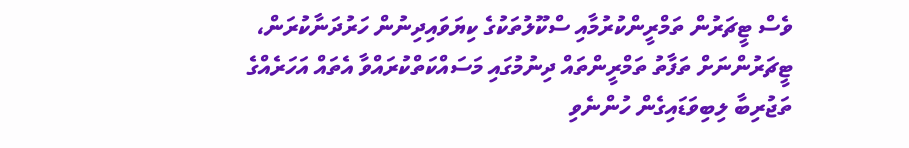ވެސް ޓީޗަރުން ތަމްރީންކުރުމާއި ސްކޫލުތަކުގެ ކިޔަވައިދިނުން ހަރުދަނާކުރަން، ޓީޗަރުންނަށް ތަފާތު ތަމްރީންތައް ދިނުމުގައި މަސައްކަތްކުރައްވާ އެތައް އަހަރެއްގެ ތަޖުރިބާ ލިބިވަޑައިގެން ހުންނެވި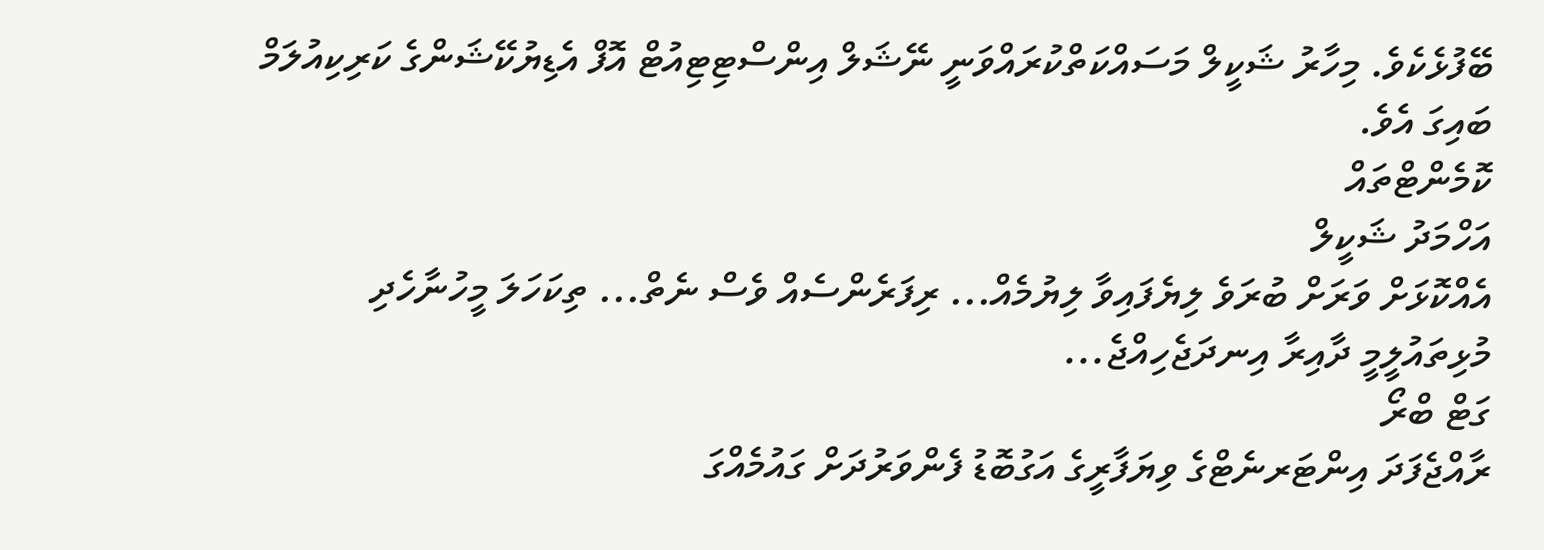ބޭފުޅެކެވެ. މިހާރު ޝަކީލް މަސައްކަތްކުރައްވަނީ ނޭޝަލް އިންސްޓިޓިއުޓް އޮފް އެޑިޔުކޭޝަންގެ ކަރިކިއުލަމް ބައިގަ އެވެ.
ކޮމެންޓްތައް
އަހްމަދު ޝަކީލް
އެއްކޮޅަށް ވަރަށް ބުރަވެ ލިޔެފައިވާ ލިޔުމެއް... ރިފަރެންސެއް ވެސް ނެތް... ތިކަހަލަ މީހުނާހެދި މުޅިތައުލީމީ ދާއިރާ އިނދަޖެހިއްޖެ...
ގަޓް ބްރޯ
ރާއްޖެފަދަ އިންޓަރނެޓްގެ ވިޔަފާރީގެ އަގުބޮޑު ފެންވަރުދަށް ގައުމެއްގަ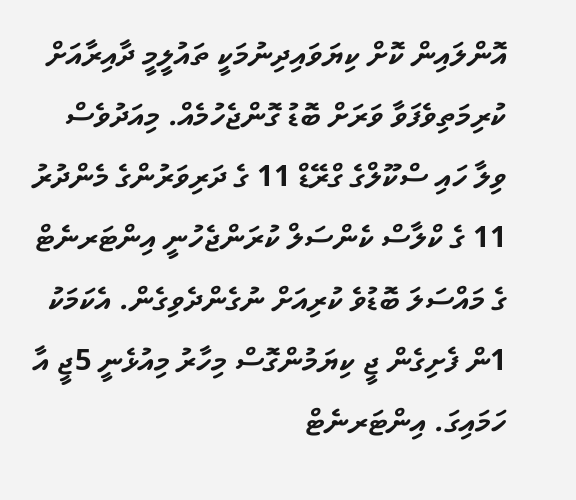އޮންލައިން ކޮށް ކިޔަވައިދިނުމަކީ ތައުލީމީ ދާއިރާއަށް ކުރިމަތިވެފަވާ ވަރަށް ބޮޑު ގޮންޖެހުމެއް. މިއަދުވެސް ވިލާ ހައި ސްކޫލްގެ ގްރޭޑް 11 ގެ ދަރިވަރުންގެ މެންދުރު 11 ގެ ކްލާސް ކެންސަލް ކުރަންޖެހުނީ އިންޓަރނެޓް ގެ މައްސަލަ ބޮޑުވެ ކުރިއަށް ނުގެންދެވިގެން. އެކަމަކު 1ން ފެށިގެން ޖީ ކިޔަމުންގޮސް މިހާރު މިއުޅެނީ 5ޖީ އާ ހަމައިގަ. އިންޓަރނެޓް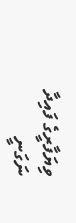ވިޔަފާރީގެ ފައިދާ ނަގަނީ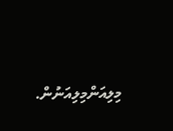މިލިއަންމިލިއަނުން.